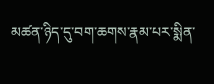མཚན་ཉིད་དུ་བག་ཆགས་རྣམ་པར་སྨིན་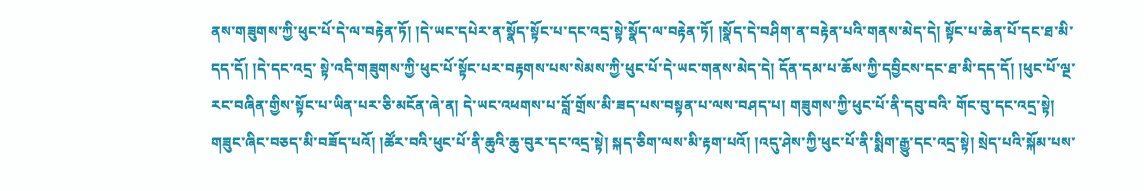ནས་གཟུགས་ཀྱི་ཕུང་པོ་དེ་ལ་བརྟེན་ཏོ། །དེ་ཡང་དཔེར་ན་སྣོད་སྟོང་པ་དང་འདྲ་སྟེ་སྣོད་ལ་བརྟེན་ཏོ། །སྣོད་དེ་བཤིག་ན་བརྟེན་པའི་གནས་མེད་དེ། སྟོང་པ་ཆེན་པོ་དང་ཐ་མི་དད་དོ། །དེ་དང་འདྲ་ སྟེ་འདི་གཟུགས་ཀྱི་ཕུང་པོ་སྟོང་པར་བརྟགས་པས་སེམས་ཀྱི་ཕུང་པོ་དེ་ཡང་གནས་མེད་དེ། དོན་དམ་པ་ཆོས་ཀྱི་དབྱིངས་དང་ཐ་མི་དད་དོ། །ཕུང་པོ་ལྔ་རང་བཞིན་གྱིས་སྟོང་པ་ཡིན་པར་ཅི་མངོན་ཞེ་ན། དེ་ཡང་འཕགས་པ་བློ་གྲོས་མི་ཟད་པས་བསྟན་པ་ལས་བཤད་པ། གཟུགས་ཀྱི་ཕུང་པོ་ནི་དབུ་བའི་ གོང་བུ་དང་འདྲ་སྟེ། གཟུང་ཞིང་བཅད་མི་བཟོད་པའོ། །ཚོར་བའི་ཕུང་པོ་ནི་ཆུའི་ཆུ་བུར་དང་འདྲ་སྟེ། སྐད་ཅིག་ལས་མི་རྟག་པའོ། །འདུ་ཤེས་ཀྱི་ཕུང་པོ་ནི་སྨིག་རྒྱུ་དང་འདྲ་སྟེ། སྲེད་པའི་སྐོམ་པས་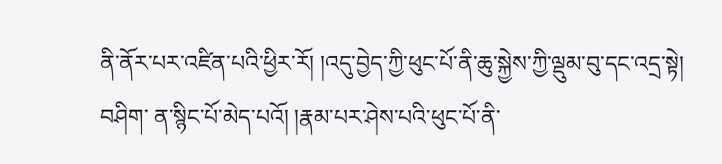ནི་ནོར་པར་འཛིན་པའི་ཕྱིར་རོ། །འདུ་བྱེད་ཀྱི་ཕུང་པོ་ནི་ཆུ་སྐྱེས་ཀྱི་ལྡུམ་བུ་དང་འདྲ་སྟེ། བཤིག་ ན་སྙིང་པོ་མེད་པའོ། །རྣམ་པར་ཤེས་པའི་ཕུང་པོ་ནི་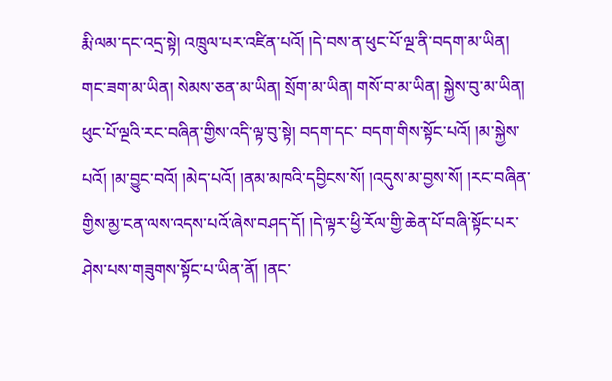རྨི་ལམ་དང་འདྲ་སྟེ། འཁྲུལ་པར་འཛིན་པའོ། །དེ་བས་ན་ཕུང་པོ་ལྔ་ནི་བདག་མ་ཡིན། གང་ཟག་མ་ཡིན། སེམས་ཅན་མ་ཡིན། སྲོག་མ་ཡིན། གསོ་བ་མ་ཡིན། སྐྱེས་བུ་མ་ཡིན། ཕུང་པོ་ལྔའི་རང་བཞིན་གྱིས་འདི་ལྟ་བུ་སྟེ། བདག་དང་ བདག་གིས་སྟོང་པའོ། །མ་སྐྱེས་པའོ། །མ་བྱུང་བའོ། །མེད་པའོ། །ནམ་མཁའི་དབྱིངས་སོ། །འདུས་མ་བྱས་སོ། །རང་བཞིན་གྱིས་མྱ་ངན་ལས་འདས་པའོ་ཞེས་བཤད་དོ། །དེ་ལྟར་ཕྱི་རོལ་གྱི་ཆེན་པོ་བཞི་སྟོང་པར་ཤེས་པས་གཟུགས་སྟོང་པ་ཡིན་ནོ། །ནང་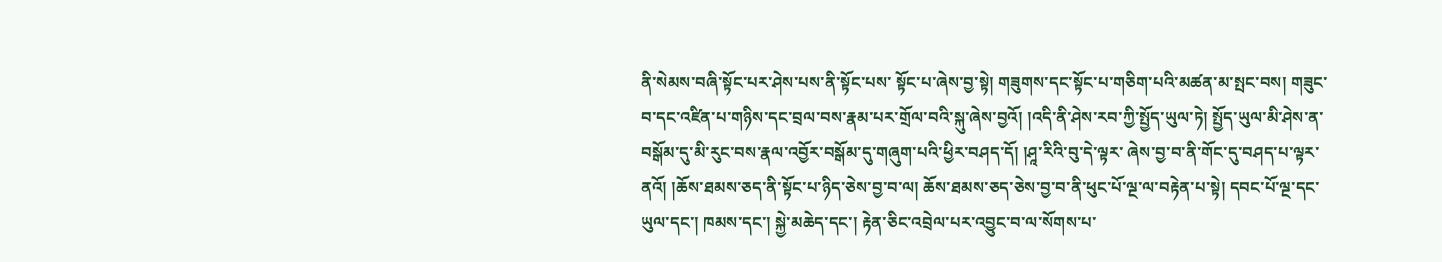ནི་སེམས་བཞི་སྟོང་པར་ཤེས་པས་ནི་སྟོང་པས་ སྟོང་པ་ཞེས་བྱ་སྟེ། གཟུགས་དང་སྟོང་པ་གཅིག་པའི་མཚན་མ་སྤང་བས། གཟུང་བ་དང་འཛིན་པ་གཉིས་དང་བྲལ་བས་རྣམ་པར་གྲོལ་བའི་སྐུ་ཞེས་བྱའོ། །འདི་ནི་ཤེས་རབ་ཀྱི་སྤྱོད་ཡུལ་ཏེ། སྤྱོད་ཡུལ་མི་ཤེས་ན་བསྒོམ་དུ་མི་རུང་བས་རྣལ་འབྱོར་བསྒོམ་དུ་གཞུག་པའི་ཕྱིར་བཤད་དོ། །ཤཱ་རིའི་བུ་དེ་ལྟར་ ཞེས་བྱ་བ་ནི་གོང་དུ་བཤད་པ་ལྟར་ནའོ། །ཆོས་ཐམས་ཅད་ནི་སྟོང་པ་ཉིད་ཅེས་བྱ་བ་ལ། ཆོས་ཐམས་ཅད་ཅེས་བྱ་བ་ནི་ཕུང་པོ་ལྔ་ལ་བརྟེན་པ་སྟེ། དབང་པོ་ལྔ་དང་ཡུལ་དང་། ཁམས་དང་། སྐྱེ་མཆེད་དང་། རྟེན་ཅིང་འབྲེལ་པར་འབྱུང་བ་ལ་སོགས་པ་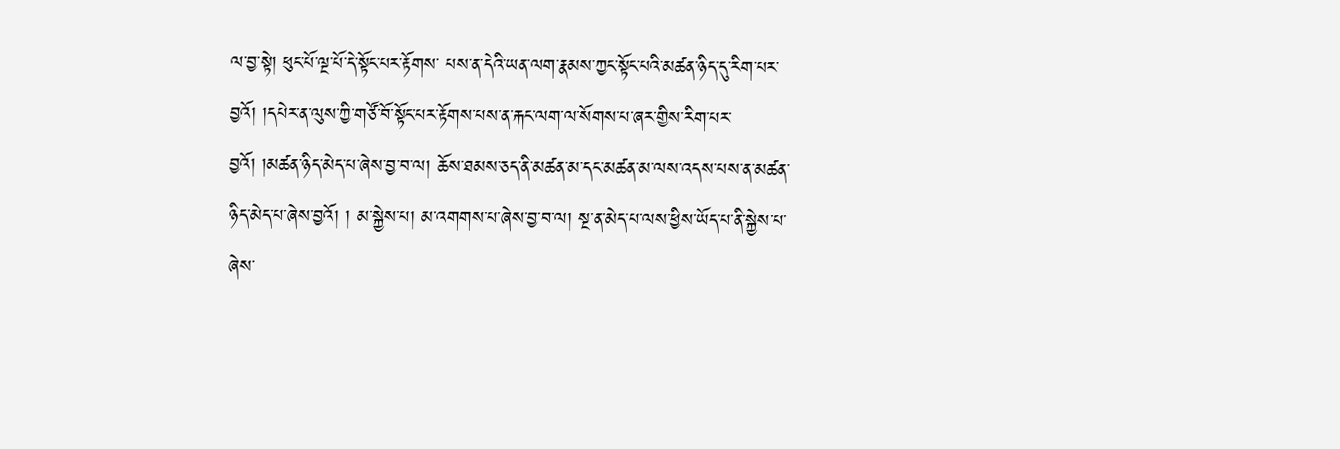ལ་བྱ་སྟེ། ཕུང་པོ་ལྔ་པོ་དེ་སྟོང་པར་རྟོགས་ པས་ན་དེའི་ཡན་ལག་རྣམས་ཀྱང་སྟོང་པའི་མཚན་ཉིད་དུ་རིག་པར་བྱའོ། །དཔེར་ན་ལུས་ཀྱི་གཙོ་བོ་སྟོང་པར་རྟོགས་པས་ན་རྐང་ལག་ལ་སོགས་པ་ཞར་གྱིས་རིག་པར་བྱའོ། །མཚན་ཉིད་མེད་པ་ཞེས་བྱ་བ་ལ། ཆོས་ཐམས་ཅད་ནི་མཚན་མ་དང་མཚན་མ་ལས་འདས་པས་ན་མཚན་ཉིད་མེད་པ་ཞེས་བྱའོ། ། མ་སྐྱེས་པ། མ་འགགས་པ་ཞེས་བྱ་བ་ལ། སྔ་ན་མེད་པ་ལས་ཕྱིས་ཡོད་པ་ནི་སྐྱེས་པ་ཞེས་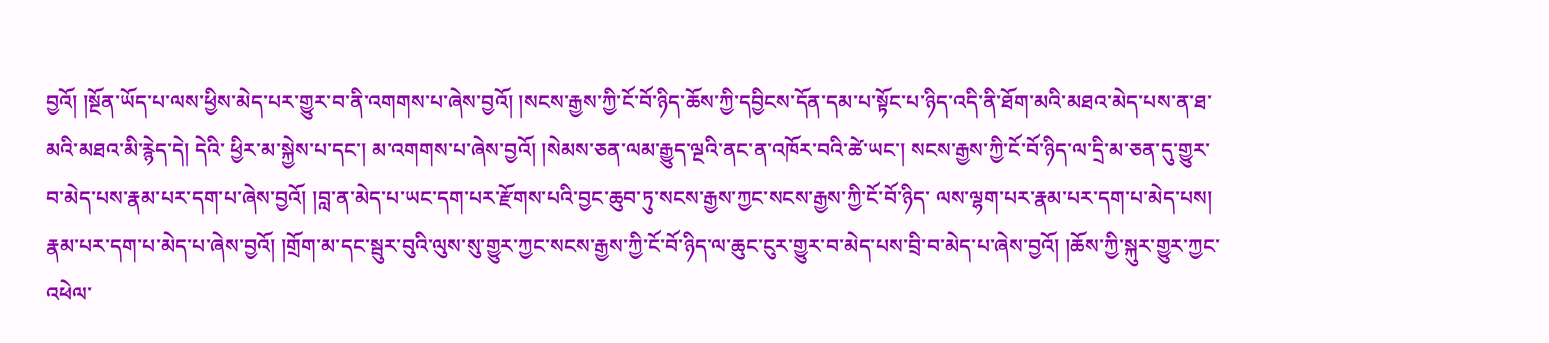བྱའོ། །སྔོན་ཡོད་པ་ལས་ཕྱིས་མེད་པར་གྱུར་བ་ནི་འགགས་པ་ཞེས་བྱའོ། །སངས་རྒྱས་ཀྱི་ངོ་བོ་ཉིད་ཆོས་ཀྱི་དབྱིངས་དོན་དམ་པ་སྟོང་པ་ཉིད་འདི་ནི་ཐོག་མའི་མཐའ་མེད་པས་ན་ཐ་མའི་མཐའ་མི་རྙེད་དེ། དེའི་ ཕྱིར་མ་སྐྱེས་པ་དང་། མ་འགགས་པ་ཞེས་བྱའོ། །སེམས་ཅན་ལམ་རྒྱུད་ལྔའི་ནང་ན་འཁོར་བའི་ཚེ་ཡང་། སངས་རྒྱས་ཀྱི་ངོ་བོ་ཉིད་ལ་དྲི་མ་ཅན་དུ་གྱུར་བ་མེད་པས་རྣམ་པར་དག་པ་ཞེས་བྱའོ། །བླ་ན་མེད་པ་ཡང་དག་པར་རྫོགས་པའི་བྱང་ཆུབ་ཏུ་སངས་རྒྱས་ཀྱང་སངས་རྒྱས་ཀྱི་ངོ་བོ་ཉིད་ ལས་ལྷག་པར་རྣམ་པར་དག་པ་མེད་པས། རྣམ་པར་དག་པ་མེད་པ་ཞེས་བྱའོ། །གྲོག་མ་དང་སྦུར་བུའི་ལུས་སུ་གྱུར་ཀྱང་སངས་རྒྱས་ཀྱི་ངོ་བོ་ཉིད་ལ་ཆུང་ངུར་གྱུར་བ་མེད་པས་བྲི་བ་མེད་པ་ཞེས་བྱའོ། །ཆོས་ཀྱི་སྐུར་གྱུར་ཀྱང་འཕེལ་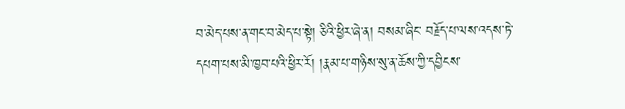བ་མེད་པས་ན་གང་བ་མེད་པ་སྟེ། ཅིའི་ཕྱིར་ཞེ་ན། བསམ་ཞིང་ བརྗོད་པ་ལས་འདས་ཏེ་དཔག་པས་མི་ཁྱབ་པའི་ཕྱིར་རོ། །རྣམ་པ་གཉིས་སུ་ན་ཆོས་ཀྱི་དབྱིངས་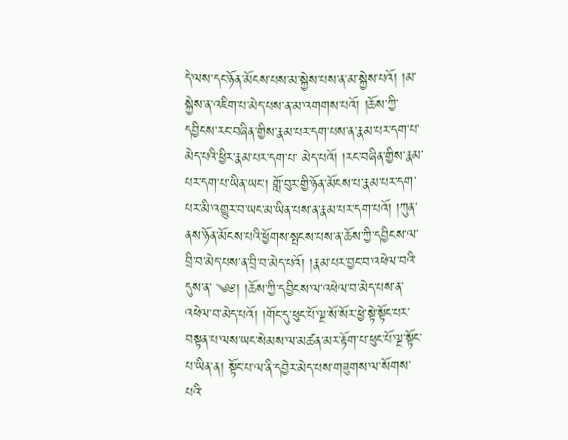དེ་ལས་དང་ཉོན་མོངས་པས་མ་སྐྱེས་པས་ན་མ་སྐྱེས་པའོ། །མ་སྐྱེས་ན་འཇིག་པ་མེད་པས་ན་མ་འགགས་པའོ། །ཆོས་ཀྱི་དབྱིངས་རང་བཞིན་གྱིས་རྣམ་པར་དག་པས་ན་རྣམ་པར་དག་པ་མེད་པའི་ཕྱིར་རྣམ་པར་དག་པ་ མེད་པའོ། །རང་བཞིན་གྱིས་རྣམ་པར་དག་པ་ཡིན་ཡང་། གློ་བུར་གྱི་ཉོན་མོངས་པ་རྣམ་པར་དག་པར་མི་འགྱུར་བ་ཡང་མ་ཡིན་པས་ན་རྣམ་པར་དག་པའོ། །ཀུན་ནས་ཉོན་མོངས་པའི་ཕྱོགས་སྤངས་པས་ན་ཆོས་ཀྱི་དབྱིངས་ལ་བྲི་བ་མེད་པས་ན་བྲི་བ་མེད་པའོ། །རྣམ་པར་བྱང་བ་འཕེལ་བའི་དུས་ན་ ༄༅། །ཆོས་ཀྱི་དབྱིངས་ལ་འཕེལ་བ་མེད་པས་ན་འཕེལ་བ་མེད་པའོ། །གོང་དུ་ཕུང་པོ་ལྔ་སོ་སོར་ཕྱེ་སྟེ་སྟོང་པར་བསྟན་པ་ལས་ཡང་སེམས་ལ་མཚན་མར་རྟོག་པ་ཕུང་པོ་ལྔ་སྟོང་པ་ཡིན་ན། སྟོང་པ་ལ་ནི་དབྱེར་མེད་པས་གཟུགས་ལ་སོགས་པའི་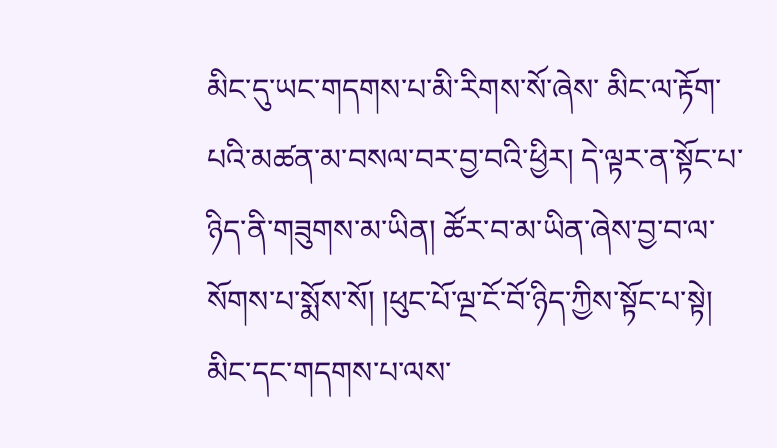མིང་དུ་ཡང་གདགས་པ་མི་རིགས་སོ་ཞེས་ མིང་ལ་རྟོག་པའི་མཚན་མ་བསལ་བར་བྱ་བའི་ཕྱིར། དེ་ལྟར་ན་སྟོང་པ་ཉིད་ནི་གཟུགས་མ་ཡིན། ཚོར་བ་མ་ཡིན་ཞེས་བྱ་བ་ལ་སོགས་པ་སྨོས་སོ། །ཕུང་པོ་ལྔ་ངོ་བོ་ཉིད་ཀྱིས་སྟོང་པ་སྟེ། མིང་དང་གདགས་པ་ལས་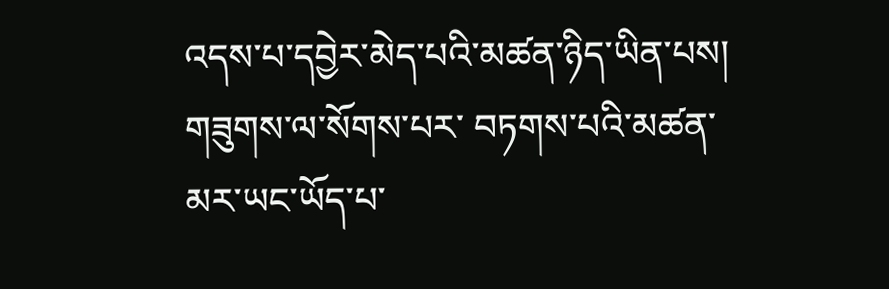འདས་པ་དབྱེར་མེད་པའི་མཚན་ཉིད་ཡིན་པས། གཟུགས་ལ་སོགས་པར་ བཏགས་པའི་མཚན་མར་ཡང་ཡོད་པ་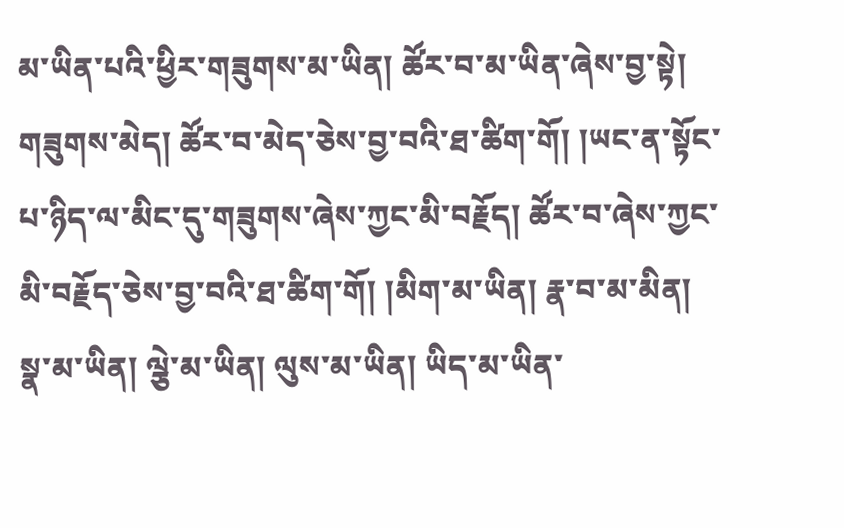མ་ཡིན་པའི་ཕྱིར་གཟུགས་མ་ཡིན། ཚོར་བ་མ་ཡིན་ཞེས་བྱ་སྟེ། གཟུགས་མེད། ཚོར་བ་མེད་ཅེས་བྱ་བའི་ཐ་ཚིག་གོ། །ཡང་ན་སྟོང་པ་ཉིད་ལ་མིང་དུ་གཟུགས་ཞེས་ཀྱང་མི་བརྗོད། ཚོར་བ་ཞེས་ཀྱང་མི་བརྗོད་ཅེས་བྱ་བའི་ཐ་ཚིག་གོ། །མིག་མ་ཡིན། རྣ་བ་མ་མིན། སྣ་མ་ཡིན། ལྕེ་མ་ཡིན། ལུས་མ་ཡིན། ཡིད་མ་ཡིན་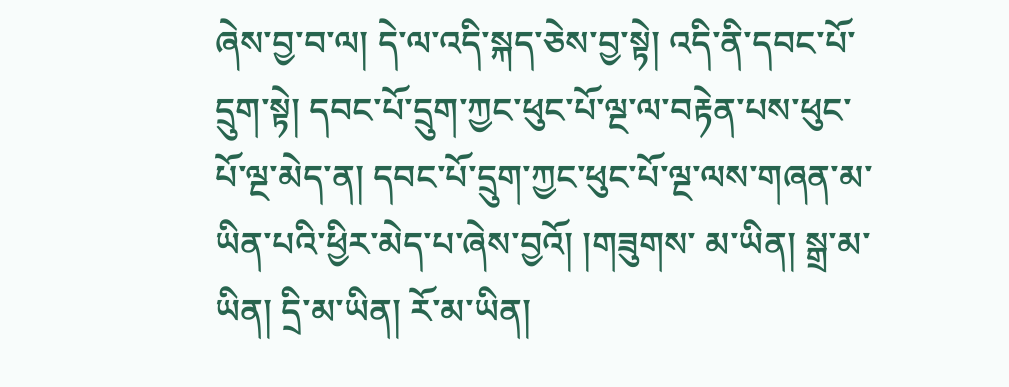ཞེས་བྱ་བ་ལ། དེ་ལ་འདི་སྐད་ཅེས་བྱ་སྟེ། འདི་ནི་དབང་པོ་དྲུག་སྟེ། དབང་པོ་དྲུག་ཀྱང་ཕུང་པོ་ལྔ་ལ་བརྟེན་པས་ཕུང་པོ་ལྔ་མེད་ན། དབང་པོ་དྲུག་ཀྱང་ཕུང་པོ་ལྔ་ལས་གཞན་མ་ཡིན་པའི་ཕྱིར་མེད་པ་ཞེས་བྱའོ། །གཟུགས་ མ་ཡིན། སྒྲ་མ་ཡིན། དྲི་མ་ཡིན། རོ་མ་ཡིན།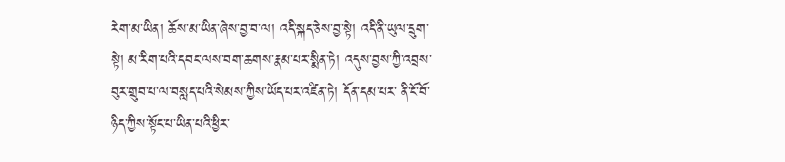རེག་མ་ཡིན། ཆོས་མ་ཡིན་ཞེས་བྱ་བ་ལ། འདི་སྐད་ཅེས་བྱ་སྟེ། འདི་ནི་ཡུལ་དྲུག་སྟེ། མ་རིག་པའི་དབང་ལས་བག་ཆགས་རྣམ་པར་སྨིན་ཏེ། འདུས་བྱས་ཀྱི་འབྲས་བུར་གྲུབ་པ་ལ་བསླད་པའི་སེམས་ཀྱིས་ཡོད་པར་འཛིན་ཏེ། དོན་དམ་པར་ ནི་ངོ་བོ་ཉིད་ཀྱིས་སྟོང་པ་ཡིན་པའི་ཕྱིར་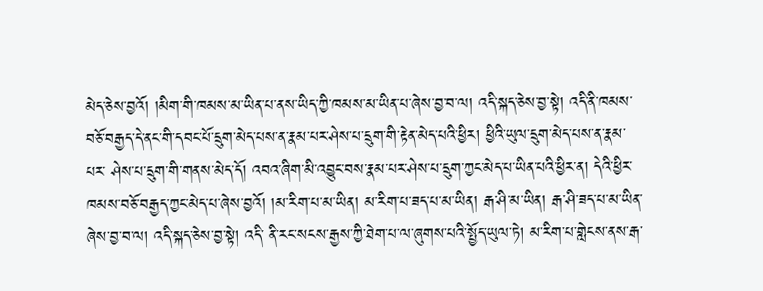མེད་ཅེས་བྱའོ། །མིག་གི་ཁམས་མ་ཡིན་པ་ནས་ཡིད་ཀྱི་ཁམས་མ་ཡིན་པ་ཞེས་བྱ་བ་ལ། འདི་སྐད་ཅེས་བྱ་སྟེ། འདི་ནི་ཁམས་བཅོ་བརྒྱད་དེ་ནང་གི་དབང་པོ་དྲུག་མེད་པས་ན་རྣམ་པར་ཤེས་པ་དྲུག་གི་རྟེན་མེད་པའི་ཕྱིར། ཕྱིའི་ཡུལ་དྲུག་མེད་པས་ན་རྣམ་པར་ ཤེས་པ་དྲུག་གི་གནས་མེད་དོ། འབའ་ཞིག་མི་འབྱུང་བས་རྣམ་པར་ཤེས་པ་དྲུག་ཀྱང་མེད་པ་ཡིན་པའི་ཕྱིར་ན། དེའི་ཕྱིར་ཁམས་བཅོ་བརྒྱད་ཀྱང་མེད་པ་ཞེས་བྱའོ། །མ་རིག་པ་མ་ཡིན། མ་རིག་པ་ཟད་པ་མ་ཡིན། རྒ་ཤི་མ་ཡིན། རྒ་ཤི་ཟད་པ་མ་ཡིན་ཞེས་བྱ་བ་ལ། འདི་སྐད་ཅེས་བྱ་སྟེ། འདི་ ནི་རང་སངས་རྒྱས་ཀྱི་ཐེག་པ་ལ་ཞུགས་པའི་སྤྱོད་ཡུལ་ཏེ། མ་རིག་པ་གླེངས་ནས་རྒ་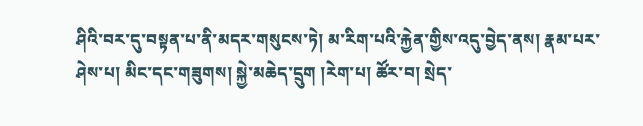ཤིའི་བར་དུ་བསྟན་པ་ནི་མདར་གསུངས་ཏེ། མ་རིག་པའི་རྐྱེན་གྱིས་འདུ་བྱེད་ནས། རྣམ་པར་ཤེས་པ། མིང་དང་གཟུགས། སྐྱེ་མཆེད་དྲུག །རེག་པ། ཚོར་བ། སྲེད་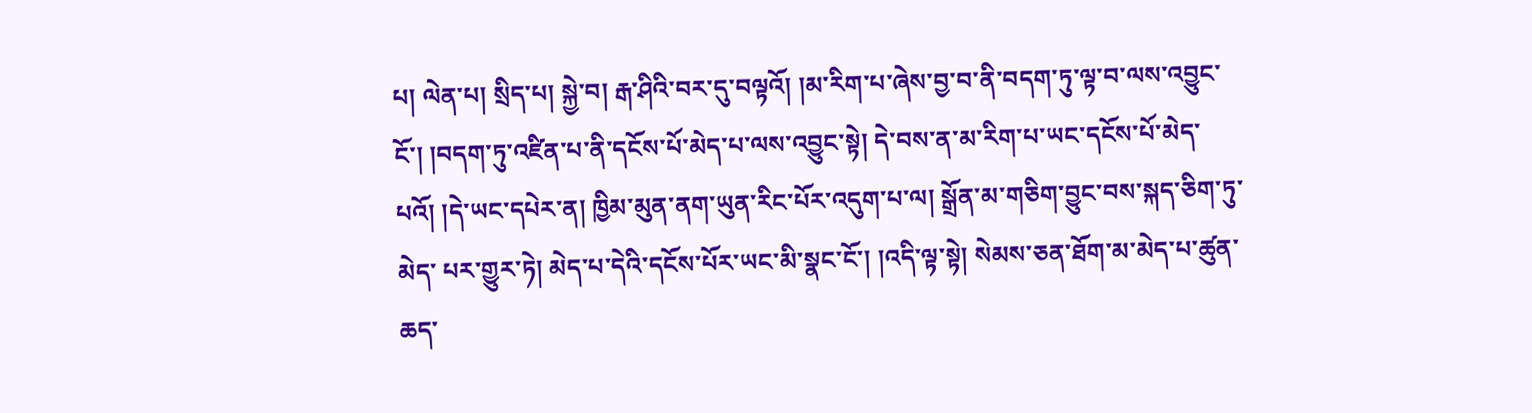པ། ལེན་པ། སྲིད་པ། སྐྱེ་བ། རྒ་ཤིའི་བར་དུ་བལྟའོ། །མ་རིག་པ་ཞེས་བྱ་བ་ནི་བདག་ཏུ་ལྟ་བ་ལས་འབྱུང་ངོ་། །བདག་ཏུ་འཛིན་པ་ནི་དངོས་པོ་མེད་པ་ལས་འབྱུང་སྟེ། དེ་བས་ན་མ་རིག་པ་ཡང་དངོས་པོ་མེད་པའོ། །དེ་ཡང་དཔེར་ན། ཁྱིམ་མུན་ནག་ཡུན་རིང་པོར་འདུག་པ་ལ། སྒྲོན་མ་གཅིག་བྱུང་བས་སྐད་ཅིག་ཏུ་མེད་ པར་གྱུར་ཏེ། མེད་པ་དེའི་དངོས་པོར་ཡང་མི་སྣང་ངོ་། །འདི་ལྟ་སྟེ། སེམས་ཅན་ཐོག་མ་མེད་པ་ཚུན་ཆད་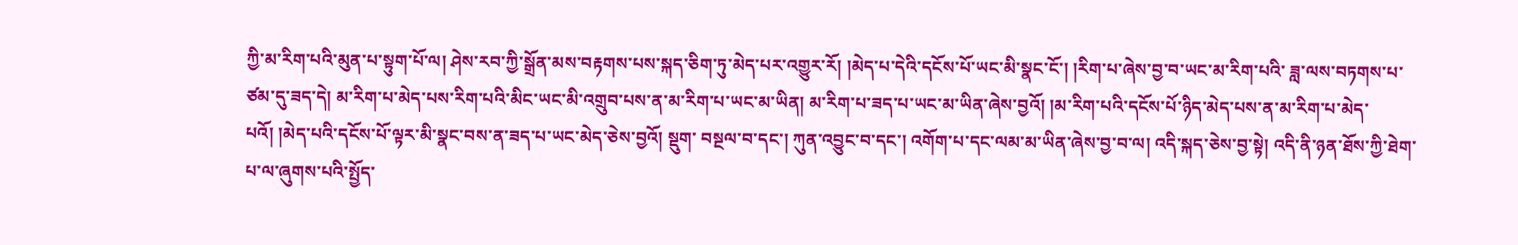ཀྱི་མ་རིག་པའི་མུན་པ་སྟུག་པོ་ལ། ཤེས་རབ་ཀྱི་སྒྲོན་མས་བརྟགས་པས་སྐད་ཅིག་ཏུ་མེད་པར་འགྱུར་རོ། །མེད་པ་དེའི་དངོས་པོ་ཡང་མི་སྣང་ངོ་། །རིག་པ་ཞེས་བྱ་བ་ཡང་མ་རིག་པའི་ ཟླ་ལས་བཏགས་པ་ཙམ་དུ་ཟད་དེ། མ་རིག་པ་མེད་པས་རིག་པའི་མིང་ཡང་མི་འགྲུབ་པས་ན་མ་རིག་པ་ཡང་མ་ཡིན། མ་རིག་པ་ཟད་པ་ཡང་མ་ཡིན་ཞེས་བྱའོ། །མ་རིག་པའི་དངོས་པོ་ཉིད་མེད་པས་ན་མ་རིག་པ་མེད་པའོ། །མེད་པའི་དངོས་པོ་ལྟར་མི་སྣང་བས་ན་ཟད་པ་ཡང་མེད་ཅེས་བྱའོ། སྡུག་ བསྔལ་བ་དང་། ཀུན་འབྱུང་བ་དང་། འགོག་པ་དང་ལམ་མ་ཡིན་ཞེས་བྱ་བ་ལ། འདི་སྐད་ཅེས་བྱ་སྟེ། འདི་ནི་ཉན་ཐོས་ཀྱི་ཐེག་པ་ལ་ཞུགས་པའི་སྤྱོད་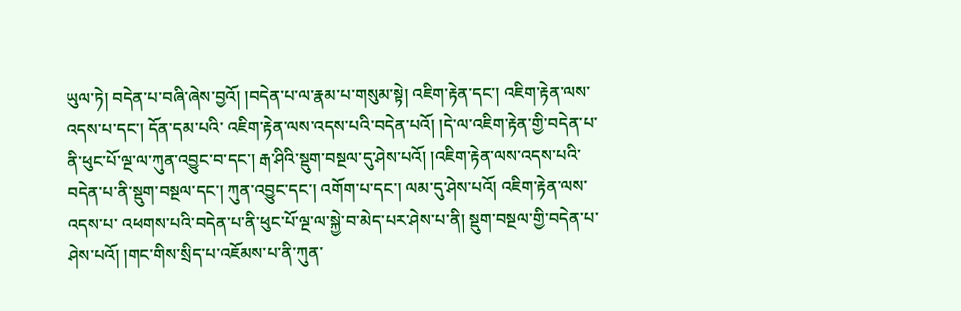ཡུལ་ཏེ། བདེན་པ་བཞི་ཞེས་བྱའོ། །བདེན་པ་ལ་རྣམ་པ་གསུམ་སྟེ། འཇིག་རྟེན་དང་། འཇིག་རྟེན་ལས་འདས་པ་དང་། དོན་དམ་པའི་ འཇིག་རྟེན་ལས་འདས་པའི་བདེན་པའོ། །དེ་ལ་འཇིག་རྟེན་གྱི་བདེན་པ་ནི་ཕུང་པོ་ལྔ་ལ་ཀུན་འབྱུང་བ་དང་། རྒ་ཤིའི་སྡུག་བསྔལ་དུ་ཤེས་པའོ། །འཇིག་རྟེན་ལས་འདས་པའི་བདེན་པ་ནི་སྡུག་བསྔལ་དང་། ཀུན་འབྱུང་དང་། འགོག་པ་དང་། ལམ་དུ་ཤེས་པའོ། འཇིག་རྟེན་ལས་འདས་པ་ འཕགས་པའི་བདེན་པ་ནི་ཕུང་པོ་ལྔ་ལ་སྐྱེ་བ་མེད་པར་ཤེས་པ་ནི། སྡུག་བསྔལ་གྱི་བདེན་པ་ཤེས་པའོ། །གང་གིས་སྲིད་པ་འཇོམས་པ་ནི་ཀུན་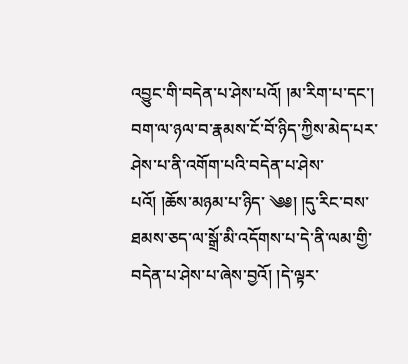འབྱུང་གི་བདེན་པ་ཤེས་པའོ། །མ་རིག་པ་དང་། བག་ལ་ཉལ་བ་རྣམས་ངོ་བོ་ཉིད་ཀྱིས་མེད་པར་ཤེས་པ་ནི་འགོག་པའི་བདེན་པ་ཤེས་པའོ། །ཆོས་མཉམ་པ་ཉིད་ ༄༅། །དུ་རིང་བས་ཐམས་ཅད་ལ་སྒྲོ་མི་འདོགས་པ་དེ་ནི་ལམ་གྱི་བདེན་པ་ཤེས་པ་ཞེས་བྱའོ། །དེ་ལྟར་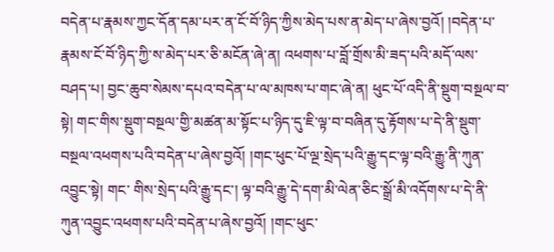བདེན་པ་རྣམས་ཀྱང་དོན་དམ་པར་ན་ངོ་བོ་ཉིད་ཀྱིས་མེད་པས་ན་མེད་པ་ཞེས་བྱའོ། །བདེན་པ་རྣམས་ངོ་བོ་ཉིད་ཀྱི་ས་མེད་པར་ཅི་མངོན་ཞེ་ན། འཕགས་པ་བློ་གྲོས་མི་ཟད་པའི་མདོ་ལས་ བཤད་པ། བྱང་ཆུབ་སེམས་དཔའ་བདེན་པ་ལ་མཁས་པ་གང་ཞེ་ན། ཕུང་པོ་འདི་ནི་སྡུག་བསྔལ་བ་སྟེ། གང་གིས་སྡུག་བསྔལ་གྱི་མཚན་མ་སྟོང་པ་ཉིད་དུ་ཇི་ལྟ་བ་བཞིན་དུ་རྟོགས་པ་དེ་ནི་སྡུག་བསྔལ་འཕགས་པའི་བདེན་པ་ཞེས་བྱའོ། །གང་ཕུང་པོ་ལྔ་སྲེད་པའི་རྒྱུ་དང་ལྟ་བའི་རྒྱུ་ནི་ཀུན་འབྱུང་སྟེ། གང་ གིས་སྲེད་པའི་རྒྱུ་དང་། ལྟ་བའི་རྒྱུ་དེ་དག་མི་ལེན་ཅིང་སྒྲོ་མི་འདོགས་པ་དེ་ནི་ཀུན་འབྱུང་འཕགས་པའི་བདེན་པ་ཞེས་བྱའོ། །གང་ཕུང་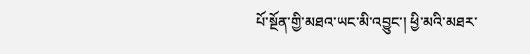པོ་སྔོན་གྱི་མཐའ་ཡང་མི་འབྱུང་། ཕྱི་མའི་མཐར་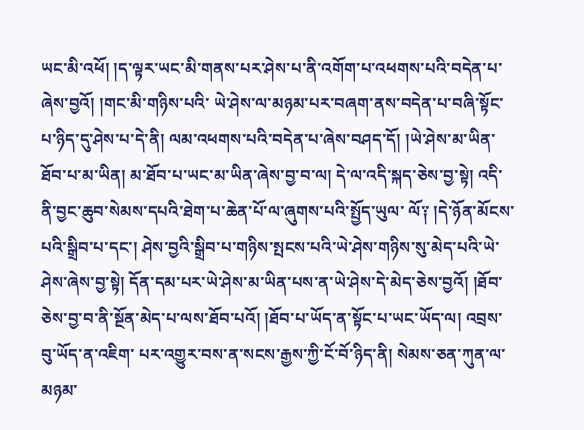ཡང་མི་འཕོ། །ད་ལྟར་ཡང་མི་གནས་པར་ཤེས་པ་ནི་འགོག་པ་འཕགས་པའི་བདེན་པ་ཞེས་བྱའོ། །གང་མི་གཉིས་པའི་ ཡེ་ཤེས་ལ་མཉམ་པར་བཞག་ནས་བདེན་པ་བཞི་སྟོང་པ་ཉིད་དུ་ཤེས་པ་དེ་ནི། ལམ་འཕགས་པའི་བདེན་པ་ཞེས་བཤད་དོ། །ཡེ་ཤེས་མ་ཡིན་ཐོབ་པ་མ་ཡིན། མ་ཐོབ་པ་ཡང་མ་ཡིན་ཞེས་བྱ་བ་ལ། དེ་ལ་འདི་སྐད་ཅེས་བྱ་སྟེ། འདི་ནི་བྱང་ཆུབ་སེམས་དཔའི་ཐེག་པ་ཆེན་པོ་ལ་ཞུགས་པའི་སྤྱོད་ཡུལ་ ལོ༑ །དེ་ཉོན་མོངས་པའི་སྒྲིབ་པ་དང་། ཤེས་བྱའི་སྒྲིབ་པ་གཉིས་སྤངས་པའི་ཡེ་ཤེས་གཉིས་སུ་མེད་པའི་ཡེ་ཤེས་ཞེས་བྱ་སྟེ། དོན་དམ་པར་ཡེ་ཤེས་མ་ཡིན་པས་ན་ཡེ་ཤེས་དེ་མེད་ཅེས་བྱའོ། །ཐོབ་ཅེས་བྱ་བ་ནི་སྔོན་མེད་པ་ལས་ཐོབ་པའོ། །ཐོབ་པ་ཡོད་ན་སྟོང་པ་ཡང་ཡོད་ལ། འབྲས་བུ་ཡོད་ན་འཇིག་ པར་འགྱུར་བས་ན་སངས་རྒྱས་ཀྱི་ངོ་བོ་ཉིད་ནི། སེམས་ཅན་ཀུན་ལ་མཉམ་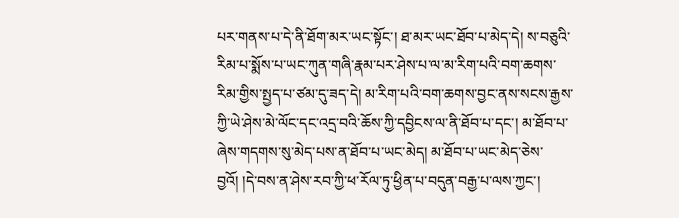པར་གནས་པ་དེ་ནི་ཐོག་མར་ཡང་སྟོང་། ཐ་མར་ཡང་ཐོབ་པ་མེད་དེ། ས་བཅུའི་རིམ་པ་སྨོས་པ་ཡང་ཀུན་གཞི་རྣམ་པར་ཤེས་པ་ལ་མ་རིག་པའི་བག་ཆགས་རིམ་གྱིས་སྤྱད་པ་ཙམ་དུ་ཟད་དེ། མ་རིག་པའི་བག་ཆགས་བྱང་ནས་སངས་རྒྱས་ ཀྱི་ཡེ་ཤེས་མེ་ལོང་དང་འདྲ་བའི་ཆོས་ཀྱི་དབྱིངས་ལ་ནི་ཐོབ་པ་དང་། མ་ཐོབ་པ་ཞེས་གདགས་སུ་མེད་པས་ན་ཐོབ་པ་ཡང་མེད། མ་ཐོབ་པ་ཡང་མེད་ཅེས་བྱའོ། །དེ་བས་ན་ཤེས་རབ་ཀྱི་ཕ་རོལ་ཏུ་ཕྱིན་པ་བདུན་བརྒྱ་པ་ལས་ཀྱང་།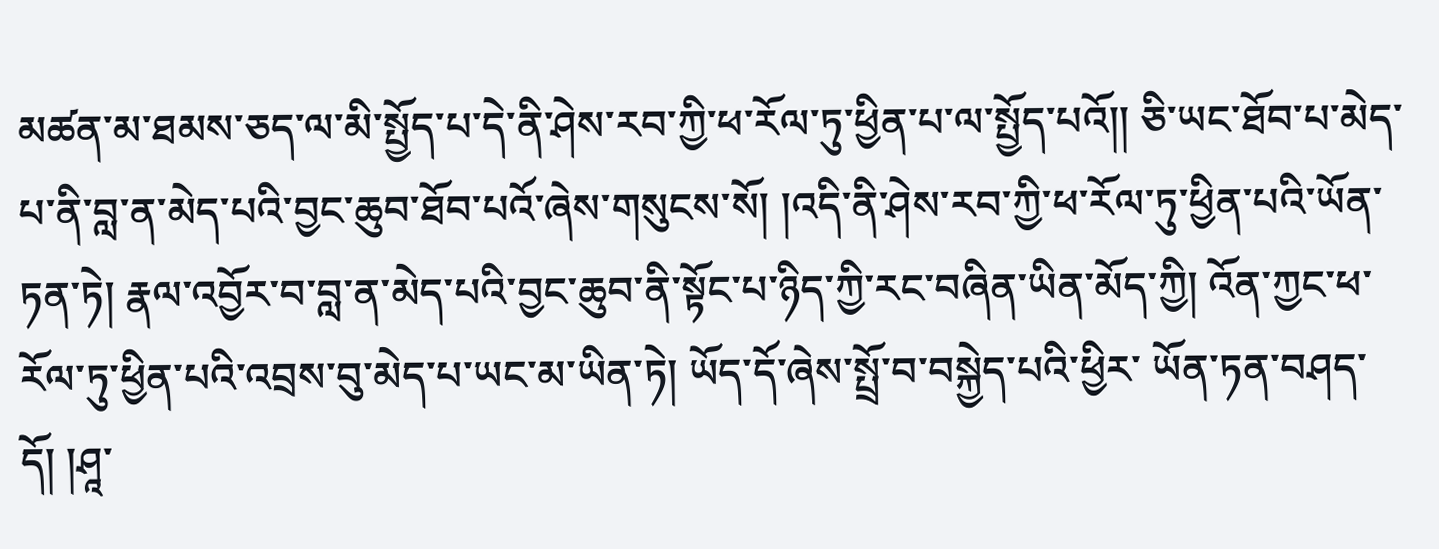མཚན་མ་ཐམས་ཅད་ལ་མི་སྤྱོད་པ་དེ་ནི་ཤེས་རབ་ཀྱི་ཕ་རོལ་ཏུ་ཕྱིན་པ་ལ་སྤྱོད་པའོ།། ཅི་ཡང་ཐོབ་པ་མེད་པ་ནི་བླ་ན་མེད་པའི་བྱང་ཆུབ་ཐོབ་པའོ་ཞེས་གསུངས་སོ། །འདི་ནི་ཤེས་རབ་ཀྱི་ཕ་རོལ་ཏུ་ཕྱིན་པའི་ཡོན་ཏན་ཏེ། རྣལ་འབྱོར་བ་བླ་ན་མེད་པའི་བྱང་ཆུབ་ནི་སྟོང་པ་ཉིད་ཀྱི་རང་བཞིན་ཡིན་མོད་ཀྱི། འོན་ཀྱང་ཕ་རོལ་ཏུ་ཕྱིན་པའི་འབྲས་བུ་མེད་པ་ཡང་མ་ཡིན་ཏེ། ཡོད་དོ་ཞེས་སྤྲོ་བ་བསྐྱེད་པའི་ཕྱིར་ ཡོན་ཏན་བཤད་དོ། །ཤཱ་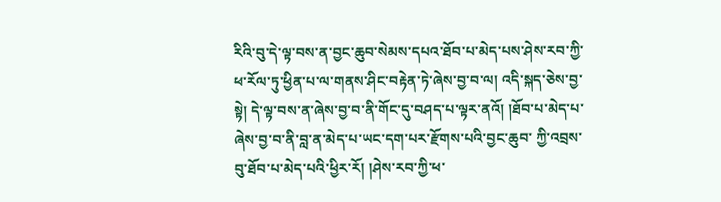རིའི་བུ་དེ་ལྟ་བས་ན་བྱང་ཆུབ་སེམས་དཔའ་ཐོབ་པ་མེད་པས་ཤེས་རབ་ཀྱི་ཕ་རོལ་ཏུ་ཕྱིན་པ་ལ་གནས་ཤིང་བརྟེན་ཏེ་ཞེས་བྱ་བ་ལ། འདི་སྐད་ཅེས་བྱ་སྟེ། དེ་ལྟ་བས་ན་ཞེས་བྱ་བ་ནི་གོང་དུ་བཤད་པ་ལྟར་ནའོ། །ཐོབ་པ་མེད་པ་ཞེས་བྱ་བ་ནི་བླ་ན་མེད་པ་ཡང་དག་པར་རྫོགས་པའི་བྱང་ཆུབ་ ཀྱི་འབྲས་བུ་ཐོབ་པ་མེད་པའི་ཕྱིར་རོ། །ཤེས་རབ་ཀྱི་ཕ་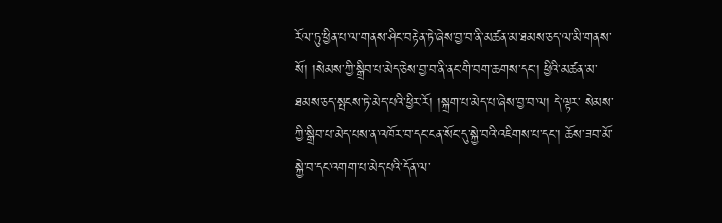རོལ་ཏུ་ཕྱིན་པ་ལ་གནས་ཤིང་བརྟེན་ཏེ་ཞེས་བྱ་བ་ནི་མཚན་མ་ཐམས་ཅད་ལ་མི་གནས་སོ། །སེམས་ཀྱི་སྒྲིབ་པ་མེད་ཅེས་བྱ་བ་ནི་ནང་གི་བག་ཆགས་དང་། ཕྱིའི་མཚན་མ་ཐམས་ཅད་སྤངས་ཏེ་མེད་པའི་ཕྱིར་རོ། །སྐྲག་པ་མེད་པ་ཞེས་བྱ་བ་ལ། དེ་ལྟར་ སེམས་ཀྱི་སྒྲིབ་པ་མེད་པས་ན་འཁོར་བ་དང་ངན་སོང་དུ་སྐྱེ་བའི་འཇིགས་པ་དང་། ཆོས་ཟབ་མོ་སྐྱེ་བ་དང་འགག་པ་མེད་པའི་དོན་ལ་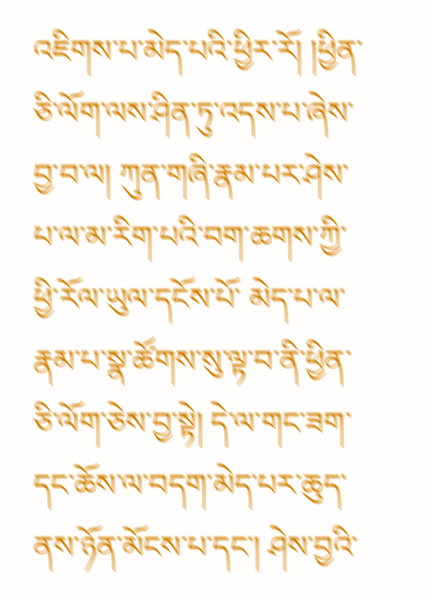འཇིགས་པ་མེད་པའི་ཕྱིར་རོ། །ཕྱིན་ཅི་ལོག་ལས་ཤིན་ཏུ་འདས་པ་ཞེས་བྱ་བ་ལ། ཀུན་གཞི་རྣམ་པར་ཤེས་པ་ལ་མ་རིག་པའི་བག་ཆགས་ཀྱི་ཕྱི་རོལ་ཡུལ་དངོས་པོ་ མེད་པ་ལ་རྣམ་པ་སྣ་ཚོགས་སུ་ལྟ་བ་ནི་ཕྱིན་ཅི་ལོག་ཅེས་བྱ་སྟེ། དེ་ལ་གང་ཟག་དང་ཆོས་ལ་བདག་མེད་པར་ཆུད་ནས་ཉོན་མོངས་པ་དང་། ཤེས་བྱའི་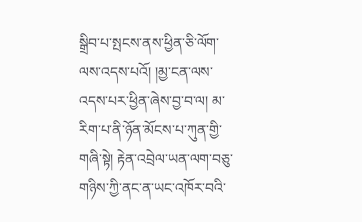སྒྲིབ་པ་སྤངས་ནས་ཕྱིན་ཅི་ལོག་ལས་འདས་པའོ། །མྱ་ངན་ལས་འདས་པར་ཕྱིན་ཞེས་བྱ་བ་ལ། མ་རིག་པ་ནི་ཉོན་མོངས་པ་ཀུན་གྱི་གཞི་སྟེ། རྟེན་འབྲེལ་ཡན་ལག་བཅུ་གཉིས་ཀྱི་ནང་ན་ཡང་འཁོར་བའི་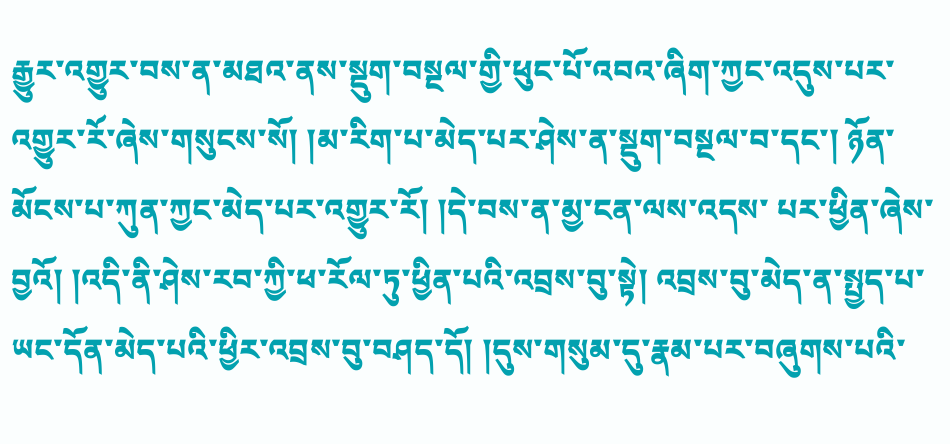རྒྱུར་འགྱུར་བས་ན་མཐའ་ནས་སྡུག་བསྔལ་གྱི་ཕུང་པོ་འབའ་ཞིག་ཀྱང་འདུས་པར་འགྱུར་རོ་ཞེས་གསུངས་སོ། །མ་རིག་པ་མེད་པར་ཤེས་ན་སྡུག་བསྔལ་བ་དང་། ཉོན་མོངས་པ་ཀུན་ཀྱང་མེད་པར་འགྱུར་རོ། །དེ་བས་ན་མྱ་ངན་ལས་འདས་ པར་ཕྱིན་ཞེས་བྱའོ། །འདི་ནི་ཤེས་རབ་ཀྱི་ཕ་རོལ་ཏུ་ཕྱིན་པའི་འབྲས་བུ་སྟེ། འབྲས་བུ་མེད་ན་སྤྱད་པ་ཡང་དོན་མེད་པའི་ཕྱིར་འབྲས་བུ་བཤད་དོ། །དུས་གསུམ་དུ་རྣམ་པར་བཞུགས་པའི་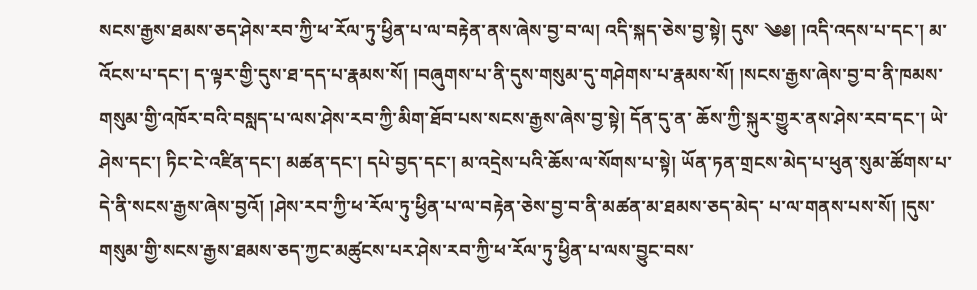སངས་རྒྱས་ཐམས་ཅད་ཤེས་རབ་ཀྱི་ཕ་རོལ་ཏུ་ཕྱིན་པ་ལ་བརྟེན་ནས་ཞེས་བྱ་བ་ལ། འདི་སྐད་ཅེས་བྱ་སྟེ། དུས་ ༄༅། །འདི་འདས་པ་དང་། མ་འོངས་པ་དང་། ད་ལྟར་གྱི་དུས་ཐ་དད་པ་རྣམས་སོ། །བཞུགས་པ་ནི་དུས་གསུམ་དུ་གཤེགས་པ་རྣམས་སོ། །སངས་རྒྱས་ཞེས་བྱ་བ་ནི་ཁམས་གསུམ་གྱི་འཁོར་བའི་བསླད་པ་ལས་ཤེས་རབ་ཀྱི་མིག་ཐོབ་པས་སངས་རྒྱས་ཞེས་བྱ་སྟེ། དོན་དུ་ན་ ཆོས་ཀྱི་སྐུར་གྱུར་ནས་ཤེས་རབ་དང་། ཡེ་ཤེས་དང་། ཏིང་ངེ་འཛིན་དང་། མཚན་དང་། དཔེ་བྱད་དང་། མ་འདྲེས་པའི་ཆོས་ལ་སོགས་པ་སྟེ། ཡོན་ཏན་གྲངས་མེད་པ་ཕུན་སུམ་ཚོགས་པ་དེ་ནི་སངས་རྒྱས་ཞེས་བྱའོ། །ཤེས་རབ་ཀྱི་ཕ་རོལ་ཏུ་ཕྱིན་པ་ལ་བརྟེན་ཅེས་བྱ་བ་ནི་མཚན་མ་ཐམས་ཅད་མེད་ པ་ལ་གནས་པས་སོ། །དུས་གསུམ་གྱི་སངས་རྒྱས་ཐམས་ཅད་ཀྱང་མཚུངས་པར་ཤེས་རབ་ཀྱི་ཕ་རོལ་ཏུ་ཕྱིན་པ་ལས་བྱུང་བས་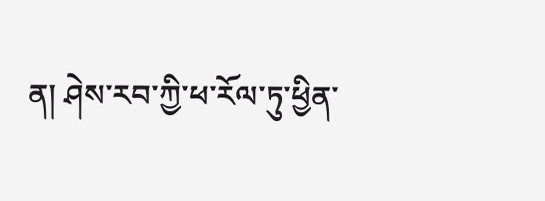ན། ཤེས་རབ་ཀྱི་ཕ་རོལ་ཏུ་ཕྱིན་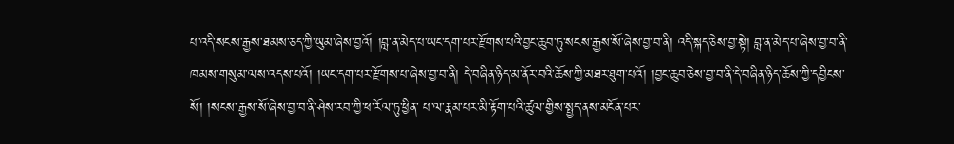པ་འདི་སངས་རྒྱས་ཐམས་ཅད་ཀྱི་ཡུམ་ཞེས་བྱའོ། །བླ་ན་མེད་པ་ཡང་དག་པར་རྫོགས་པའི་བྱང་ཆུབ་ཏུ་སངས་རྒྱས་སོ་ཞེས་བྱ་བ་ནི། འདི་སྐད་ཅེས་བྱ་སྟེ། བླ་ན་མེད་པ་ཞེས་བྱ་བ་ནི་ཁམས་གསུམ་ལས་འདས་པའོ། །ཡང་དག་པར་རྫོགས་པ་ཞེས་བྱ་བ་ནི། དེ་བཞིན་ཉིད་མ་ནོར་བའི་ཆོས་ཀྱི་མཐར་ཐུག་པའོ། །བྱང་ཆུབ་ཅེས་བྱ་བ་ནི་དེ་བཞིན་ཉིད་ཆོས་ཀྱི་དབྱིངས་སོ། །སངས་རྒྱས་སོ་ཞེས་བྱ་བ་ནི་ཤེས་རབ་ཀྱི་ཕ་རོལ་ཏུ་ཕྱིན་ པ་ལ་རྣམ་པར་མི་རྟོག་པའི་ཚུལ་གྱིས་སྤྱད་ནས་མངོན་པར་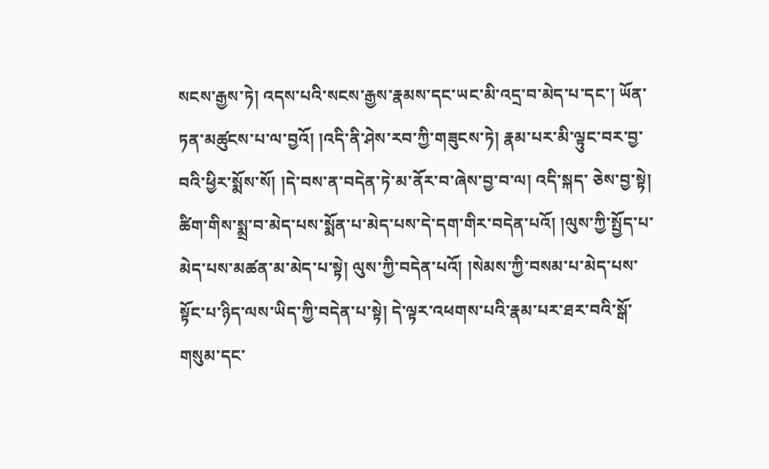སངས་རྒྱས་ཏེ། འདས་པའི་སངས་རྒྱས་རྣམས་དང་ཡང་མི་འདྲ་བ་མེད་པ་དང་། ཡོན་ཏན་མཚུངས་པ་ལ་བྱའོ། །འདི་ནི་ཤེས་རབ་ཀྱི་གཟུངས་ཏེ། རྣམ་པར་མི་ལྟུང་བར་བྱ་བའི་ཕྱིར་སྨོས་སོ། །དེ་བས་ན་བདེན་ཏེ་མ་ནོར་བ་ཞེས་བྱ་བ་ལ། འདི་སྐད་ ཅེས་བྱ་སྟེ། ཚིག་གིས་སྨྲ་བ་མེད་པས་སྨོན་པ་མེད་པས་དེ་དག་གིར་བདེན་པའོ། །ལུས་ཀྱི་སྤྱོད་པ་མེད་པས་མཚན་མ་མེད་པ་སྟེ། ལུས་ཀྱི་བདེན་པའོ། །སེམས་ཀྱི་བསམ་པ་མེད་པས་སྟོང་པ་ཉིད་ལས་ཡིད་ཀྱི་བདེན་པ་སྟེ། དེ་ལྟར་འཕགས་པའི་རྣམ་པར་ཐར་བའི་སྒོ་གསུམ་དང་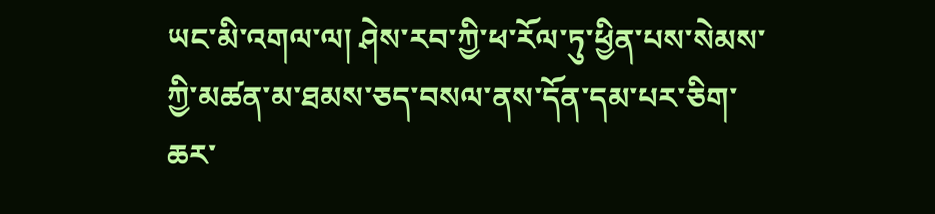ཡང་མི་འགལ་ལ། ཤེས་རབ་ཀྱི་ཕ་རོལ་ཏུ་ཕྱིན་པས་སེམས་ཀྱི་མཚན་མ་ཐམས་ཅད་བསལ་ནས་དོན་དམ་པར་ཅིག་ཆར་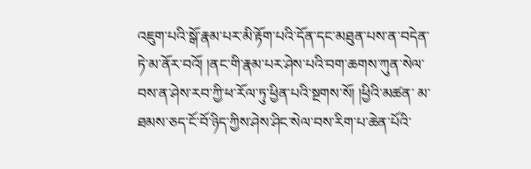འཇུག་པའི་སྒོ་རྣམ་པར་མི་རྟོག་པའི་དོན་དང་མཐུན་པས་ན་བདེན་ཏེ་མ་ནོར་བའོ། །ནང་གི་རྣམ་པར་ཤེས་པའི་བག་ཆགས་ཀུན་སེལ་བས་ན་ཤེས་རབ་ཀྱི་ཕ་རོལ་ཏུ་ཕྱིན་པའི་སྔགས་སོ། །ཕྱིའི་མཚན་ མ་ཐམས་ཅད་ངོ་བོ་ཉིད་ཀྱིས་ཤེས་ཤིང་སེལ་བས་རིག་པ་ཆེན་པོའི་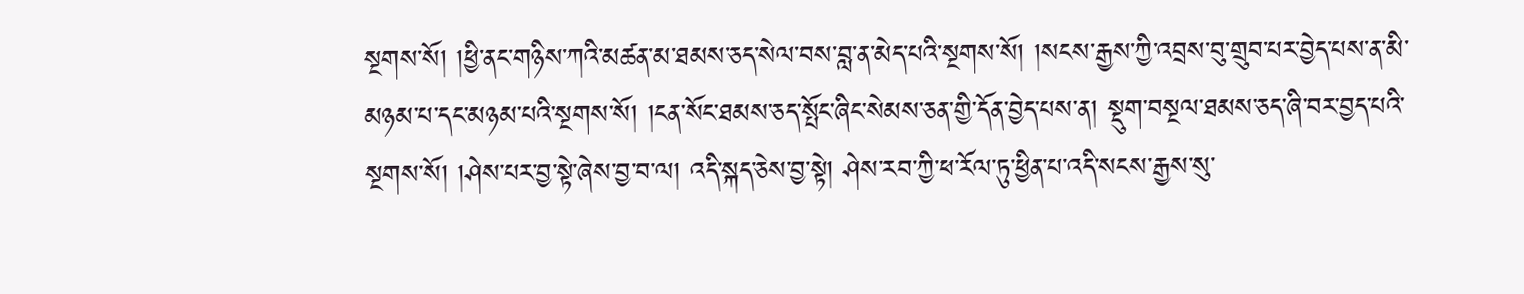སྔགས་སོ། །ཕྱི་ནང་གཉིས་ཀའི་མཚན་མ་ཐམས་ཅད་སེལ་བས་བླ་ན་མེད་པའི་སྔགས་སོ། །སངས་རྒྱས་ཀྱི་འབྲས་བུ་གྲུབ་པར་བྱེད་པས་ན་མི་མཉམ་པ་དང་མཉམ་པའི་སྔགས་སོ། །ངན་སོང་ཐམས་ཅད་སྤོང་ཞིང་སེམས་ཅན་གྱི་དོན་བྱེད་པས་ན། སྡུག་བསྔལ་ཐམས་ཅད་ཞི་བར་བྱད་པའི་སྔགས་སོ། །ཤེས་པར་བྱ་སྟེ་ཞེས་བྱ་བ་ལ། འདི་སྐད་ཅེས་བྱ་སྟེ། ཤེས་རབ་ཀྱི་ཕ་རོལ་ཏུ་ཕྱིན་པ་འདི་སངས་རྒྱས་སུ་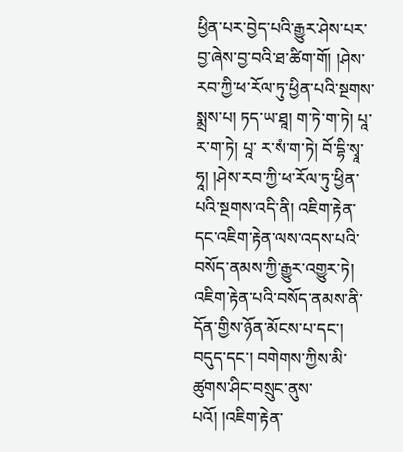ཕྱིན་པར་བྱེད་པའི་རྒྱུར་ཤེས་པར་བྱ་ཞེས་བྱ་བའི་ཐ་ཚིག་གོ། །ཤེས་རབ་ཀྱི་ཕ་རོལ་ཏུ་ཕྱིན་པའི་སྔགས་སྨྲས་པ། ཏད་ཡ་ཐཱ། ག་ཏེ་ག་ཏེ། པཱ་ར་ག་ཏེ། པཱ་ ར་སཾ་ག་ཏེ། བོ་དྷི་སྭཱ་ཧཱ། །ཤེས་རབ་ཀྱི་ཕ་རོལ་ཏུ་ཕྱིན་པའི་སྔགས་འདི་ནི། འཇིག་རྟེན་དང་འཇིག་རྟེན་ལས་འདས་པའི་བསོད་ནམས་ཀྱི་རྒྱུར་འགྱུར་ཏེ། འཇིག་རྟེན་པའི་བསོད་ནམས་ནི་དོན་གྱིས་ཉོན་མོངས་པ་དང་། བདུད་དང་། བགེགས་ཀྱིས་མི་ཚུགས་ཤིང་བསྲུང་ནུས་པའོ། །འཇིག་རྟེན་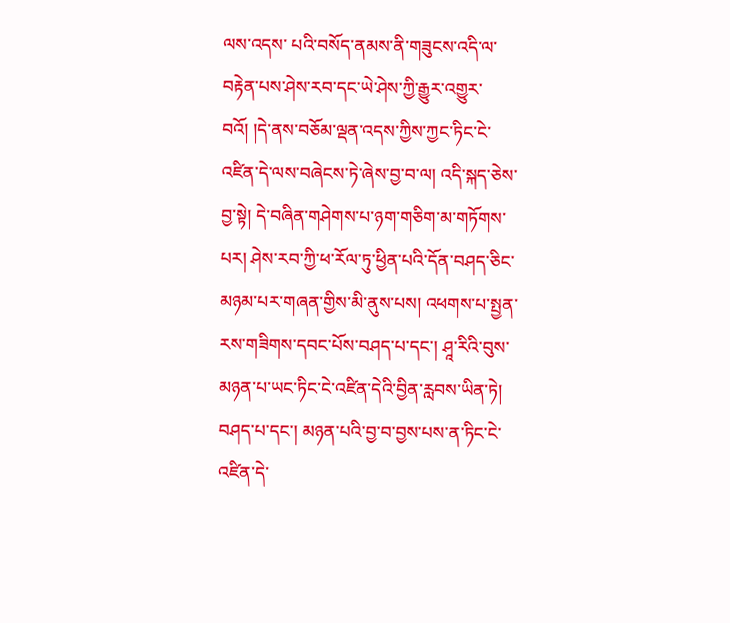ལས་འདས་ པའི་བསོད་ནམས་ནི་གཟུངས་འདི་ལ་བརྟེན་པས་ཤེས་རབ་དང་ཡེ་ཤེས་ཀྱི་རྒྱུར་འགྱུར་བའོ། །དེ་ནས་བཅོམ་ལྡན་འདས་ཀྱིས་ཀྱང་ཏིང་ངེ་འཛིན་དེ་ལས་བཞེངས་ཏེ་ཞེས་བྱ་བ་ལ། འདི་སྐད་ཅེས་བྱ་སྟེ། དེ་བཞིན་གཤེགས་པ་ཉག་གཅིག་མ་གཏོགས་པར། ཤེས་རབ་ཀྱི་ཕ་རོལ་ཏུ་ཕྱིན་པའི་དོན་བཤད་ཅིང་ མཉམ་པར་གཞན་གྱིས་མི་ནུས་པས། འཕགས་པ་སྤྱན་རས་གཟིགས་དབང་པོས་བཤད་པ་དང་། ཤཱ་རིའི་བུས་མཉན་པ་ཡང་ཏིང་ངེ་འཛིན་དེའི་བྱིན་རླབས་ཡིན་ཏེ། བཤད་པ་དང་། མཉན་པའི་བྱ་བ་བྱས་པས་ན་ཏིང་ངེ་འཛིན་དེ་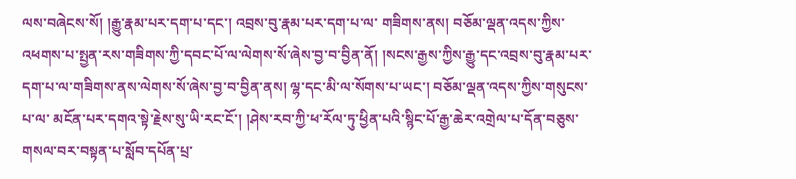ལས་བཞེངས་སོ། །རྒྱུ་རྣམ་པར་དག་པ་དང་། འབྲས་བུ་རྣམ་པར་དག་པ་ལ་ གཟིགས་ནས། བཅོམ་ལྡན་འདས་ཀྱིས་འཕགས་པ་སྤྱན་རས་གཟིགས་ཀྱི་དབང་པོ་ལ་ལེགས་སོ་ཞེས་བྱ་བ་བྱིན་ནོ། །སངས་རྒྱས་ཀྱིས་རྒྱུ་དང་འབྲས་བུ་རྣམ་པར་དག་པ་ལ་གཟིགས་ནས་ལེགས་སོ་ཞེས་བྱ་བ་བྱིན་ནས། ལྷ་དང་མི་ལ་སོགས་པ་ཡང་། བཅོམ་ལྡན་འདས་ཀྱིས་གསུངས་པ་ལ་ མངོན་པར་དགའ་སྟེ་རྗེས་སུ་ཡི་རང་ངོ་། །ཤེས་རབ་ཀྱི་ཕ་རོལ་ཏུ་ཕྱིན་པའི་སྙིང་པོ་རྒྱ་ཆེར་འགྲེལ་པ་དོན་བཅུས་གསལ་བར་བསྟན་པ་སློབ་དཔོན་པྲ་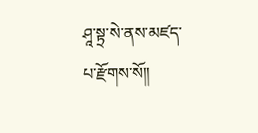ཤཱ་སྟྲ་སེ་ནས་མཛད་པ་རྫོགས་སོ།།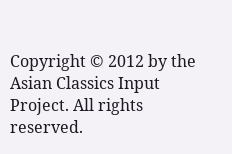Copyright © 2012 by the Asian Classics Input Project. All rights reserved.